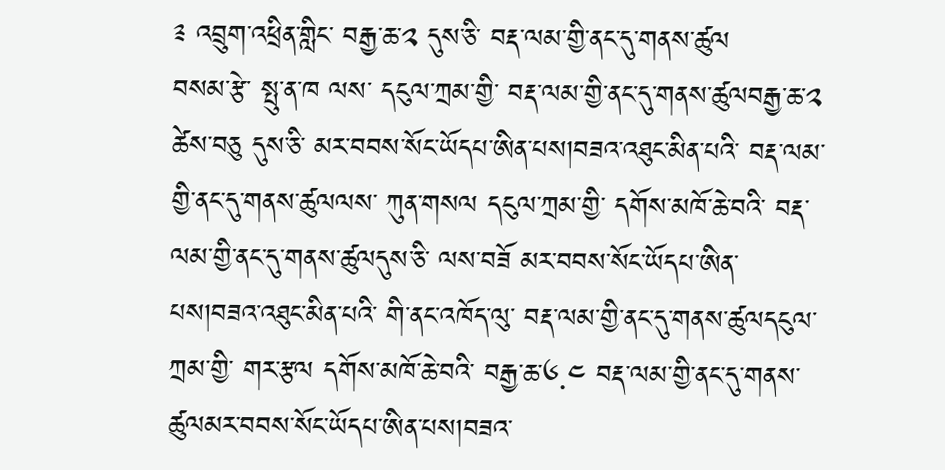༉ འབྲུག་འཕྲིན་གླིང་ བརྒྱ་ཆ་༢ དུས་ཅི་ བརྡ་ལམ་གྱི་ནང་དུ་གནས་ཚུལ
བསམ་རྩེ་ སྤུ་ན་ཁ ལས་ དངུལ་ཀྲམ་གྱི་ བརྡ་ལམ་གྱི་ནང་དུ་གནས་ཚུལབརྒྱ་ཆ་༢ ཚེས་བཅུ དུས་ཅི་ མར་བབས་སོང་ཡོདཔ་ཨིན་པས།བཟའ་འཐུང་མིན་པའི་ བརྡ་ལམ་གྱི་ནང་དུ་གནས་ཚུལལས་ ཀུན་གསལ དངུལ་ཀྲམ་གྱི་ དགོས་མཁོ་ཆེ་བའི་ བརྡ་ལམ་གྱི་ནང་དུ་གནས་ཚུལདུས་ཅི་ ལས་བཟོ མར་བབས་སོང་ཡོདཔ་ཨིན་པས།བཟའ་འཐུང་མིན་པའི་ གི་ནང་འཁོད་ལུ་ བརྡ་ལམ་གྱི་ནང་དུ་གནས་ཚུལདངུལ་ཀྲམ་གྱི་ གར་རྩལ དགོས་མཁོ་ཆེ་བའི་ བརྒྱ་ཆ་༦.༤ བརྡ་ལམ་གྱི་ནང་དུ་གནས་ཚུལམར་བབས་སོང་ཡོདཔ་ཨིན་པས།བཟའ་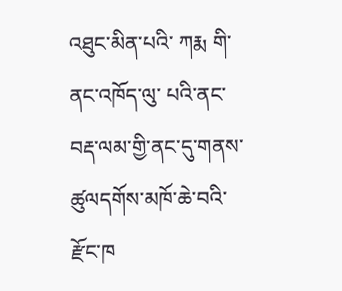འཐུང་མིན་པའི་ ཀརྨ གི་ནང་འཁོད་ལུ་ པའི་ནང་ བརྡ་ལམ་གྱི་ནང་དུ་གནས་ཚུལདགོས་མཁོ་ཆེ་བའི་ རྫོང་ཁ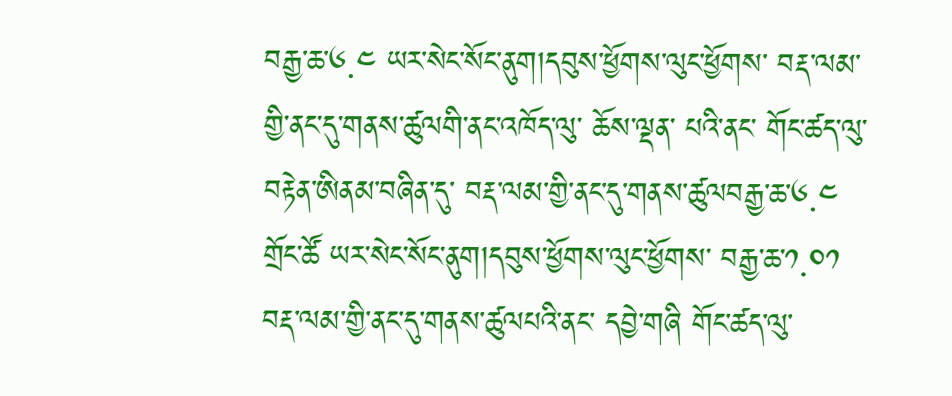བརྒྱ་ཆ་༦.༤ ཡར་སེང་སོང་ནུག།དབུས་ཕྱོགས་ལུང་ཕྱོགས་ བརྡ་ལམ་གྱི་ནང་དུ་གནས་ཚུལགི་ནང་འཁོད་ལུ་ ཆོས་ལྡན་ པའི་ནང་ གོང་ཚད་ལུ་བརྟེན་ཨིནམ་བཞིན་དུ་ བརྡ་ལམ་གྱི་ནང་དུ་གནས་ཚུལབརྒྱ་ཆ་༦.༤ གྲོང་ཚོ ཡར་སེང་སོང་ནུག།དབུས་ཕྱོགས་ལུང་ཕྱོགས་ བརྒྱ་ཆ་༡.༠༡ བརྡ་ལམ་གྱི་ནང་དུ་གནས་ཚུལཔའི་ནང་ དབྱེ་གཞི གོང་ཚད་ལུ་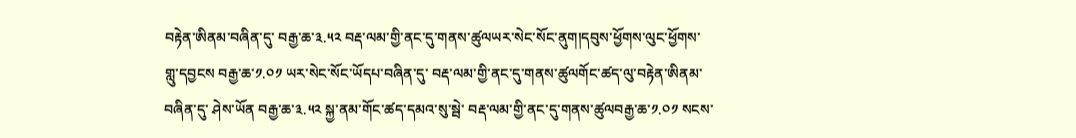བརྟེན་ཨིནམ་བཞིན་དུ་ བརྒྱ་ཆ་༣.༥༢ བརྡ་ལམ་གྱི་ནང་དུ་གནས་ཚུལཡར་སེང་སོང་ནུག།དབུས་ཕྱོགས་ལུང་ཕྱོགས་ གླུ་དབྱངས བརྒྱ་ཆ་༡.༠༡ ཡར་སེང་སོང་ཡོདཔ་བཞིན་དུ་ བརྡ་ལམ་གྱི་ནང་དུ་གནས་ཚུལགོང་ཚད་ལུ་བརྟེན་ཨིནམ་བཞིན་དུ་ ཤེས་ཡོན བརྒྱ་ཆ་༣.༥༢ སྐྱ་ནམ་གོང་ཚད་དམའ་སུ་སྦེ་ བརྡ་ལམ་གྱི་ནང་དུ་གནས་ཚུལབརྒྱ་ཆ་༡.༠༡ སངས་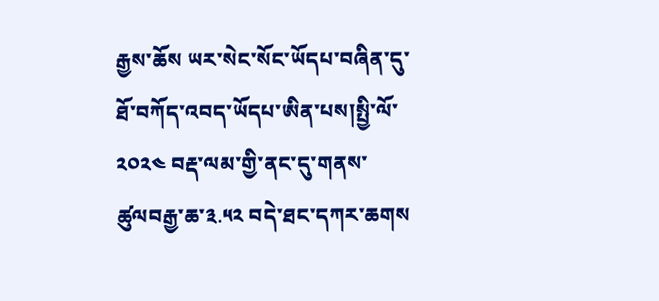རྒྱས་ཆོས ཡར་སེང་སོང་ཡོདཔ་བཞིན་དུ་ ཐོ་བཀོད་འབད་ཡོདཔ་ཨིན་པས།སྤྱི་ལོ་༢༠༢༤ བརྡ་ལམ་གྱི་ནང་དུ་གནས་ཚུལབརྒྱ་ཆ་༣.༥༢ བདེ་ཐང་དཀར་ཆགས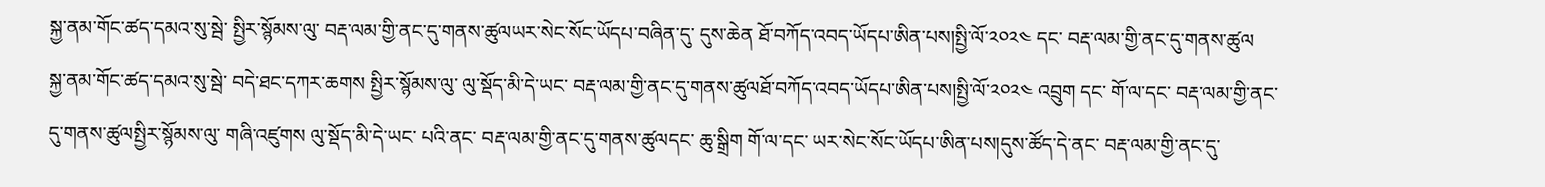སྐྱ་ནམ་གོང་ཚད་དམའ་སུ་སྦེ་ སྤྱིར་སྙོམས་ལུ་ བརྡ་ལམ་གྱི་ནང་དུ་གནས་ཚུལཡར་སེང་སོང་ཡོདཔ་བཞིན་དུ་ དུས་ཆེན ཐོ་བཀོད་འབད་ཡོདཔ་ཨིན་པས།སྤྱི་ལོ་༢༠༢༤ དང་ བརྡ་ལམ་གྱི་ནང་དུ་གནས་ཚུལ
སྐྱ་ནམ་གོང་ཚད་དམའ་སུ་སྦེ་ བདེ་ཐང་དཀར་ཆགས སྤྱིར་སྙོམས་ལུ་ ལུ་སྡོད་མི་དེ་ཡང་ བརྡ་ལམ་གྱི་ནང་དུ་གནས་ཚུལཐོ་བཀོད་འབད་ཡོདཔ་ཨིན་པས།སྤྱི་ལོ་༢༠༢༤ འབྲུག དང་ གོ་ལ་དང་ བརྡ་ལམ་གྱི་ནང་དུ་གནས་ཚུལསྤྱིར་སྙོམས་ལུ་ གཞི་འཛུགས ལུ་སྡོད་མི་དེ་ཡང་ པའི་ནང་ བརྡ་ལམ་གྱི་ནང་དུ་གནས་ཚུལདང་ ཆུ་སྒྲིག གོ་ལ་དང་ ཡར་སེང་སོང་ཡོདཔ་ཨིན་པས།དུས་ཚོད་དེ་ནང་ བརྡ་ལམ་གྱི་ནང་དུ་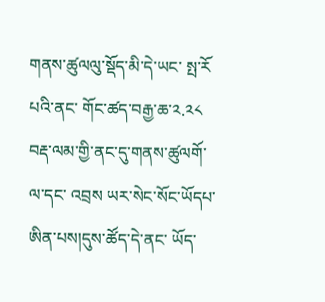གནས་ཚུལལུ་སྡོད་མི་དེ་ཡང་ སྤ་རོ པའི་ནང་ གོང་ཚད་བརྒྱ་ཆ་༢.༢༨ བརྡ་ལམ་གྱི་ནང་དུ་གནས་ཚུལགོ་ལ་དང་ འབྲས ཡར་སེང་སོང་ཡོདཔ་ཨིན་པས།དུས་ཚོད་དེ་ནང་ ཡོད་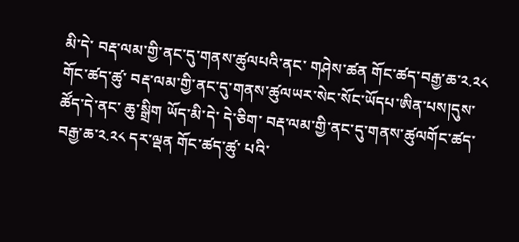མི་དེ་ བརྡ་ལམ་གྱི་ནང་དུ་གནས་ཚུལཔའི་ནང་ གཤེས་ཚན གོང་ཚད་བརྒྱ་ཆ་༢.༢༨ གོང་ཚད་ཚུ་ བརྡ་ལམ་གྱི་ནང་དུ་གནས་ཚུལཡར་སེང་སོང་ཡོདཔ་ཨིན་པས།དུས་ཚོད་དེ་ནང་ ཆུ་སྒྲིག ཡོད་མི་དེ་ དེ་ཅིག་ བརྡ་ལམ་གྱི་ནང་དུ་གནས་ཚུལགོང་ཚད་བརྒྱ་ཆ་༢.༢༨ དར་ལྡན གོང་ཚད་ཚུ་ པའི་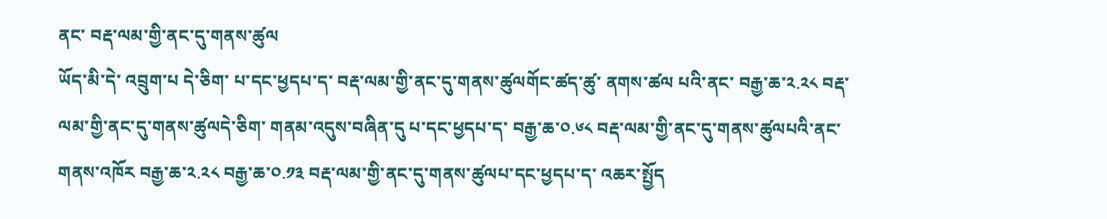ནང་ བརྡ་ལམ་གྱི་ནང་དུ་གནས་ཚུལ
ཡོད་མི་དེ་ འབྲུག་པ དེ་ཅིག་ པ་དང་ཕྱདཔ་ད་ བརྡ་ལམ་གྱི་ནང་དུ་གནས་ཚུལགོང་ཚད་ཚུ་ ནགས་ཚལ པའི་ནང་ བརྒྱ་ཆ་༢.༢༨ བརྡ་ལམ་གྱི་ནང་དུ་གནས་ཚུལདེ་ཅིག་ གནམ་འདུས་བཞིན་དུ པ་དང་ཕྱདཔ་ད་ བརྒྱ་ཆ་༠.༦༨ བརྡ་ལམ་གྱི་ནང་དུ་གནས་ཚུལཔའི་ནང་ གནས་འཁོར བརྒྱ་ཆ་༢.༢༨ བརྒྱ་ཆ་༠.༡༣ བརྡ་ལམ་གྱི་ནང་དུ་གནས་ཚུལཔ་དང་ཕྱདཔ་ད་ འཆར་སྤྱོད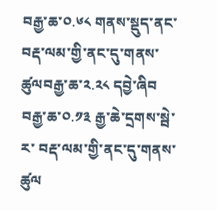བརྒྱ་ཆ་༠.༦༨ གནས་སྡུད་ནང་ བརྡ་ལམ་གྱི་ནང་དུ་གནས་ཚུལབརྒྱ་ཆ་༢.༢༨ དབྱེ་ཞིབ བརྒྱ་ཆ་༠.༡༣ རྒྱ་ཆེ་དྲགས་སྦེ་ར་ བརྡ་ལམ་གྱི་ནང་དུ་གནས་ཚུལ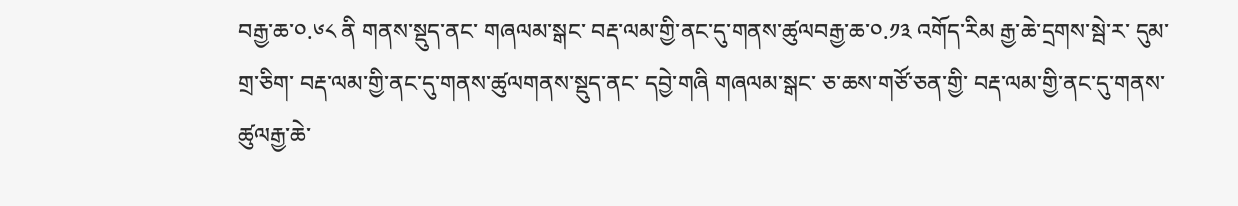བརྒྱ་ཆ་༠.༦༨ ནི གནས་སྡུད་ནང་ གཞལམ་སྒང་ བརྡ་ལམ་གྱི་ནང་དུ་གནས་ཚུལབརྒྱ་ཆ་༠.༡༣ འགོད་རིམ རྒྱ་ཆེ་དྲགས་སྦེ་ར་ དུམ་གྲ་ཅིག་ བརྡ་ལམ་གྱི་ནང་དུ་གནས་ཚུལགནས་སྡུད་ནང་ དབྱེ་གཞི གཞལམ་སྒང་ ཅ་ཆས་གཙོ་ཅན་གྱི་ བརྡ་ལམ་གྱི་ནང་དུ་གནས་ཚུལརྒྱ་ཆེ་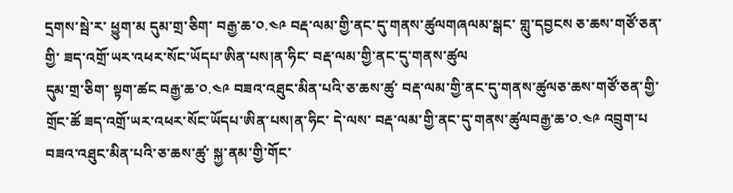དྲགས་སྦེ་ར་ ཕྱུག་མ དུམ་གྲ་ཅིག་ བརྒྱ་ཆ་༠.༤༩ བརྡ་ལམ་གྱི་ནང་དུ་གནས་ཚུལགཞལམ་སྒང་ གླུ་དབྱངས ཅ་ཆས་གཙོ་ཅན་གྱི་ ཟད་འགྲོ་ཡར་འཕར་སོང་ཡོདཔ་ཨིན་པས།ན་ཧིང་ བརྡ་ལམ་གྱི་ནང་དུ་གནས་ཚུལ
དུམ་གྲ་ཅིག་ སྟག་ཚང བརྒྱ་ཆ་༠.༤༩ བཟའ་འཐུང་མིན་པའི་ཅ་ཆས་ཚུ་ བརྡ་ལམ་གྱི་ནང་དུ་གནས་ཚུལཅ་ཆས་གཙོ་ཅན་གྱི་ གྲོང་ཚོ ཟད་འགྲོ་ཡར་འཕར་སོང་ཡོདཔ་ཨིན་པས།ན་ཧིང་ དེ་ལས་ བརྡ་ལམ་གྱི་ནང་དུ་གནས་ཚུལབརྒྱ་ཆ་༠.༤༩ འབྲུག་པ བཟའ་འཐུང་མིན་པའི་ཅ་ཆས་ཚུ་ སྐྱ་ནམ་གྱི་གོང་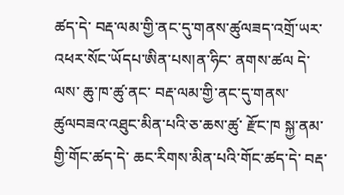ཚད་དེ་ བརྡ་ལམ་གྱི་ནང་དུ་གནས་ཚུལཟད་འགྲོ་ཡར་འཕར་སོང་ཡོདཔ་ཨིན་པས།ན་ཧིང་ ནགས་ཚལ དེ་ལས་ ཆུ་ཁ་ཚུ་ནང་ བརྡ་ལམ་གྱི་ནང་དུ་གནས་ཚུལབཟའ་འཐུང་མིན་པའི་ཅ་ཆས་ཚུ་ རྫོང་ཁ སྐྱ་ནམ་གྱི་གོང་ཚད་དེ་ ཆང་རིགས་མིན་པའི་གོང་ཚད་དེ་ བརྡ་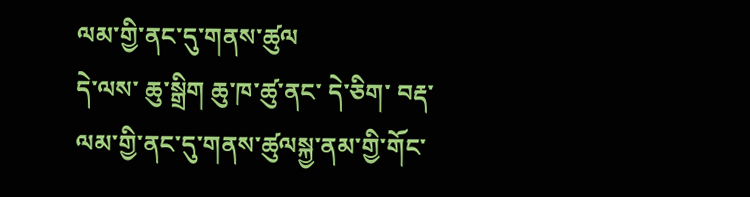ལམ་གྱི་ནང་དུ་གནས་ཚུལ
དེ་ལས་ ཆུ་སྒྲིག ཆུ་ཁ་ཚུ་ནང་ དེ་ཅིག་ བརྡ་ལམ་གྱི་ནང་དུ་གནས་ཚུལསྐྱ་ནམ་གྱི་གོང་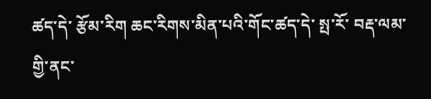ཚད་དེ་ རྩོམ་རིག ཆང་རིགས་མིན་པའི་གོང་ཚད་དེ་ སྤ་རོ་ བརྡ་ལམ་གྱི་ནང་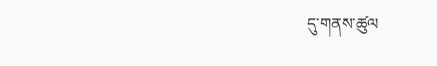དུ་གནས་ཚུལ